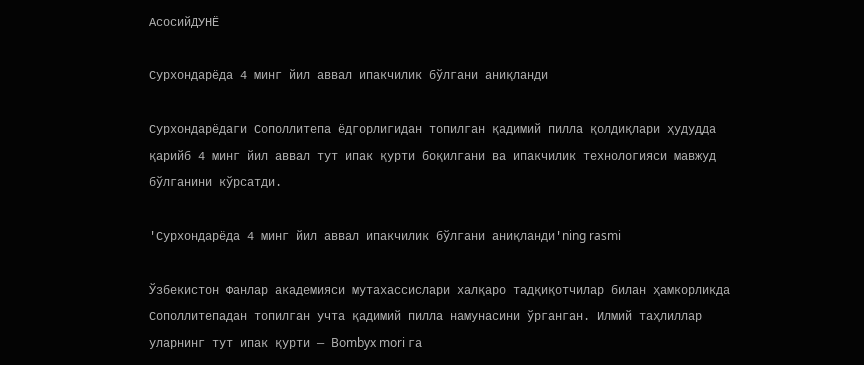АсосийДУНË

Сурхондарёда 4 минг йил аввал ипакчилик бўлгани аниқланди

Сурхондарёдаги Сополлитепа ёдгорлигидан топилган қадимий пилла қолдиқлари ҳудудда қарийб 4 минг йил аввал тут ипак қурти боқилгани ва ипакчилик технологияси мавжуд бўлганини кўрсатди.

'Сурхондарёда 4 минг йил аввал ипакчилик бўлгани аниқланди'ning rasmi

Ўзбекистон Фанлар академияси мутахассислари халқаро тадқиқотчилар билан ҳамкорликда Сополлитепадан топилган учта қадимий пилла намунасини ўрганган. Илмий таҳлиллар уларнинг тут ипак қурти — Bombyx mori га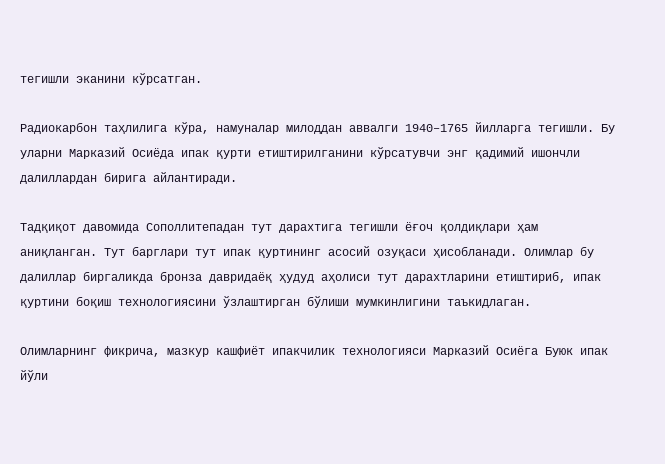тегишли эканини кўрсатган.

Радиокарбон таҳлилига кўра, намуналар милоддан аввалги 1940–1765 йилларга тегишли. Бу уларни Марказий Осиёда ипак қурти етиштирилганини кўрсатувчи энг қадимий ишончли далиллардан бирига айлантиради.

Тадқиқот давомида Сополлитепадан тут дарахтига тегишли ёғоч қолдиқлари ҳам аниқланган. Тут барглари тут ипак қуртининг асосий озуқаси ҳисобланади. Олимлар бу далиллар биргаликда бронза давридаёқ ҳудуд аҳолиси тут дарахтларини етиштириб, ипак қуртини боқиш технологиясини ўзлаштирган бўлиши мумкинлигини таъкидлаган.

Олимларнинг фикрича, мазкур кашфиёт ипакчилик технологияси Марказий Осиёга Буюк ипак йўли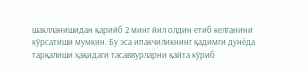шаклланишидан қарийб 2 минг йил олдин етиб келганини кўрсатиши мумкин. Бу эса ипакчиликнинг қадимги дунёда тарқалиши ҳақидаги тасаввурларни қайта кўриб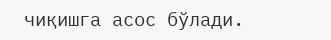чиқишга асос бўлади.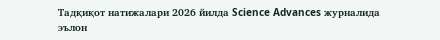Тадқиқот натижалари 2026 йилда Science Advances журналида эълон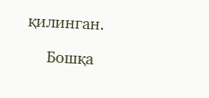қилинган.

    Бошқа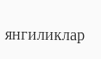янгиликлар